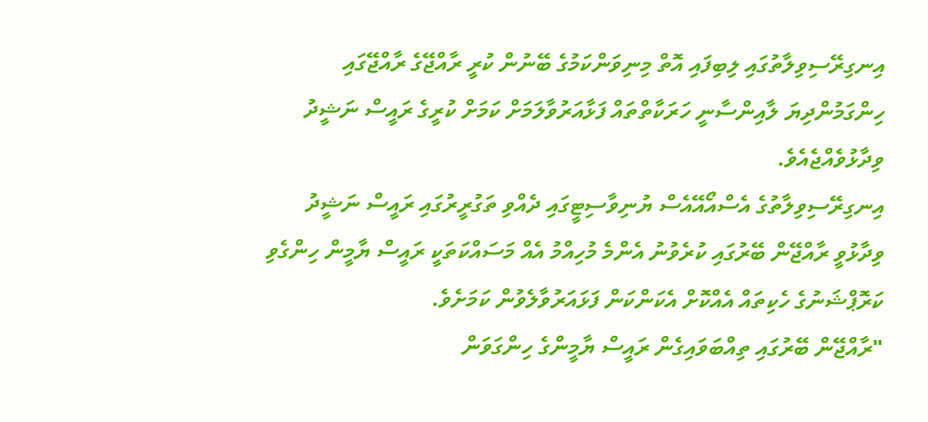އިނގިރޭސިވިލާތުގައި ލިބިފައި އޮތް މިނިވަންކަމުގެ ބޭނުން ކުރީ ރާއްޖޭގެ ރާއްޖޭގައި ހިންގަމުންދިޔަ ލާއިންސާނީ ހަރަކާތްތައް ފަޅާއަރުވާލަމަށް ކަމަށް ކުރީގެ ރައީސް ނަޝީދު ވިދާޅުވެއްޖެއެވެ.
އިނގިރޭސިވިލާތުގެ އެސްއޯއޭއެސް ޔުނިވާސިޓީގައި ދެއްވި ތަގުރީރުގައި ރައީސް ނަޝީދު ވިދާޅުވީ ރާއްޖޭން ބޭރުގައި ކުރެވުނު އެންމެ މުހިއްމު އެއް މަސައްކަތަކީ ރައީސް ޔާމީން ހިންގެވި ކަރޮޕްޝަނުގެ ހެކިތައް އެއްކޮށް އެކަންކަން ފަޅައަރުވާލެވުން ކަމަށެވެ.
"ރާއްޖޭން ބޭރުގައި ތިއްބަވައިގެން ރައީސް ޔާމީންގެ ހިންގަވަން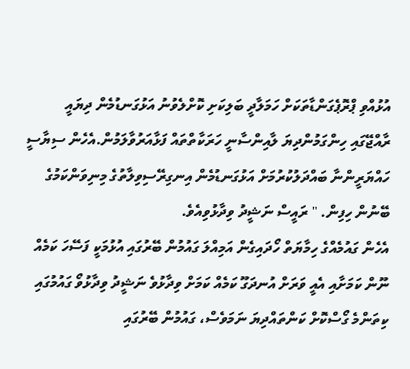އުޅުއްވި ޕްރޮޕެގަންޑާތަކަށް ހަމަލާދީ ބަލިކަށި ކޮށްލެވުނު އަޅުގަނޑުމެން ދިޔައީ ރާއްޖޭގައި ހިންގަމުންދިޔަ ލާއިންސާނީ ހަރަކާތްތައް ފަޅާއަރުވާލަމުން.އެހެން ސިޔާސީ ހައްޔަރީންނާ ބައްދަލުކުރުމަށް އަޅުގަނޑުމެން އިނގިރޭސިވިލާތުގެ މިނިވަންކަމުގެ ބޭނުން ހިފިން. " ރައީސް ނަޝީދު ވިދާޅުވިއެވެ.
އެހެން ގައުމެއްގެ ހިމާޔަތް ހޯދައިގެން އަމިއްލަ ގައުމުން ބޭރުގައި އުޅުމަކީ ފަސޭހަ ކަމެއް ނޫން ކަމަށާއި އެއީ ވަރަށް އުނދަގޫ ކަމެއް ކަމަށް ވިދާޅުވެ ނަޝީދު ވިދާޅުވޯ ގައުމުގައި ކިތަންމެ ގޯސްކޮށް ކަންތައްދިޔަ ނަމަވެސް، ގައުމުން ބޭރުގައި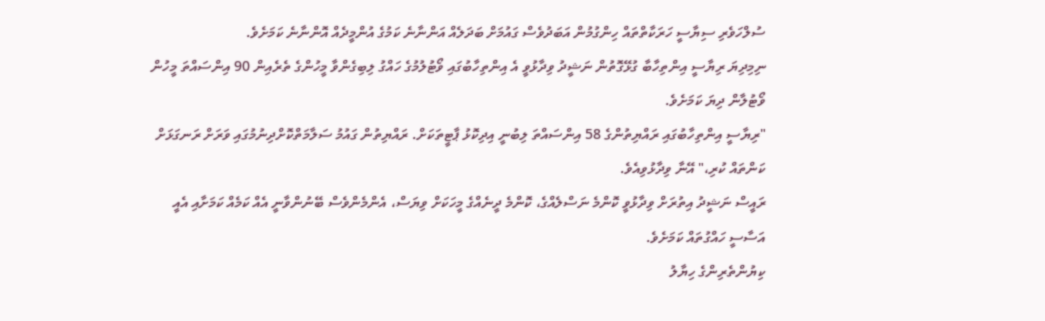ސުލްހަވެރި ސިޔާސީ ހަރަކާތްތައް ހިންގުމުން އަބަދުވެސް ގައުމަށް ބަދަލެއް އަންނާނެ ކަމުގެ އުންމީދެއް އޮންނާނެ ކަމަށެވެ.
ނިމިދިޔަ ރިޔާސީ އިންތިހާބާ ގުޅޭގޮތުން ނަޝީދު ވިދާޅުވީ އެ އިންތިހާބުގައި ވޯޓުލުމުގެ ހައްގު ލިބިގެންވާ މީހުންގެ ތެރެއިން 90 އިންސައްތަ މީހުން ވޯޓުލާން ދިޔަ ކަމަށެވެ.
"ރިޔާސީ އިންތިހާބުގައި ރައްޔިތުންގެ 58 އިންސައްތަ ލިބުނީ އިދިކޮޅު ޕާޓީތަކަށް. ރައްޔިތުން ގައުމު ސަލާމަތްކޮށްދިނުމުގައި ވަރަށް ރަނގަޅަށް ކަންތައް ކުރި،" އޭނާ ވިދާޅުވިއެވެ.
ރައީސް ނަޝީދު އިތުރަށް ވިދާޅުވީ ކޮންމެ ނަސްލެއްގެ، ކޮންމެ ދީނެއްގެ މީހަކަށް ވިޔަސް، އެންމެންވެސް ބޭނުންވާނީ އެއް ކަމެއް ކަމަށާއި އެއީ އަސާސީ ހައްގުތައް ކަމަށެވެ.
ކިޔުންތެރިންގެ ހިޔާލު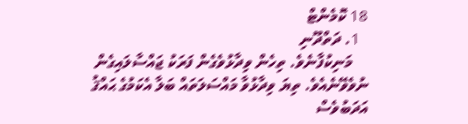18 ކޮމެންޓް
  1. ދަތްދޫނި
    މަނިކުފާނެވެ. ތިހެން ވިދާޅުވެގެން ފަރަކު ޖައްސާލައިގެން ނުވެވޭނެއެވެ. ތިޔަ ވިދާޅުވާ މައްސަލަތައް ބަލާ އެކަމުގެ ޙައްޤު އަދަބުވެސް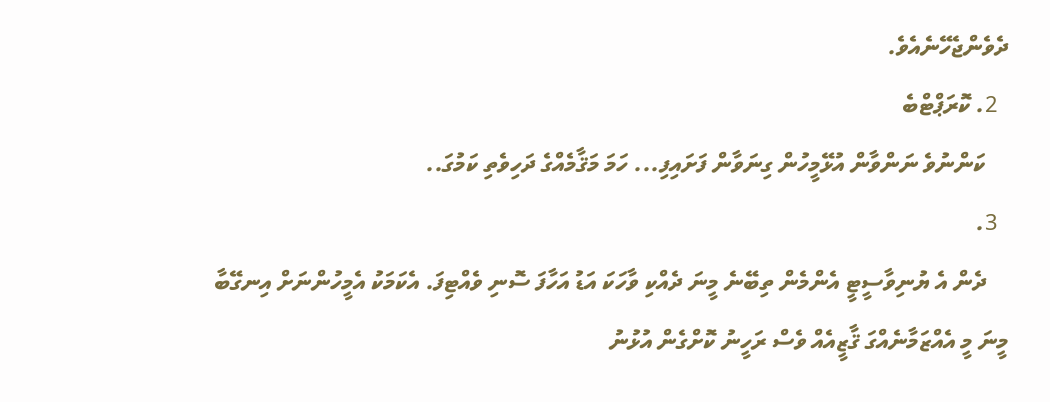ދެވެންޖެހޭނެއެވެ.
  2. ކޮރަޕްޓްބެ
    ކަންނުވެ ނަންވާން އުޅޭމީހުން ގިނަވާން ފަށައިފި... ހަމަ މަޤާމެއްގެ ދަހިވެތި ކަމުގަ..
  3.
    ދެން އެ ޔުނިވާސީޓީ އެންމެން ތިބޭނެ މީނަ ދެއްކި ވާހަކަ އަޑު އަހާފަ ސޮނި ވެއްޓިފަ. އެކަމަކު އެމީހުންނަށް އިނގޭބާ މީނަ މީ އެއްޒަމާނެއްގަ ޤާޒީއެއް ވެސް ރަހީނު ކޮށްގެން އުޅުނު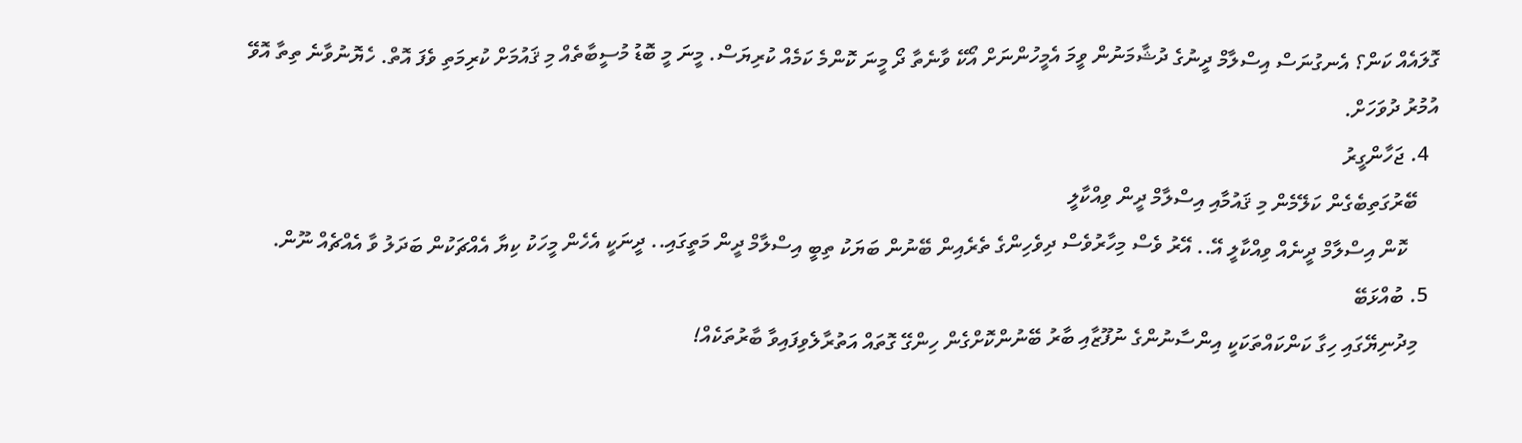ގޮލައެއް ކަން؟ އެނގުނަސް އިސްލާމް ދީނުގެ ދުޝާމަނުން ވީމަ އެމީހުންނަށް އޯކޭ ވާނެތާ ދޯ މީނަ ކޮންމެ ކަމެއް ކުރިޔަސް. މީނަ މީ ބޮޑު މުސީބާތެއް މި ޤައުމަށް ކުރިމަތި ވެފަ އޮތް. ހެޔޮނުވާނެ ތިތާ އޮވޭ އުމުރު ދުވަހަށް.
  4. ޖަހާންގީރު
    ބޭރުގަތިބެގެން ކަލޭމެން މި ޤައުމާއި އިސްލާމް ދީން ވިއްކާލީ
      ކޮން އިސްލާމް ދީނެއް ވިއްކާލީ އޭ.. އޭރު ވެސް މިހާރުވެސް ދިވެހިންގެ ތެރެއިން ބޭނުން ބަޔަކު ތިބީ އިސްލާމް ދީން މަތީގައި.. ދީނަކީ އެހެން މީހަކު ކިޔާ އެއްޗަކުން ބަދަލު ވާ އެއްޗެއް ނޫން.
  5. ބުއްޅަބޭ
    މިދުނިޔޭގައި ހިގާ ކަންކައްތަކަކީ އިންސާނުންގެ ނުފޫޒާއި ބާރު ބޭނުންކޮށްގެން ހިންގޭ ގޮތައް އަތުރާލެވިފައިވާ ބާރުތަކެއް!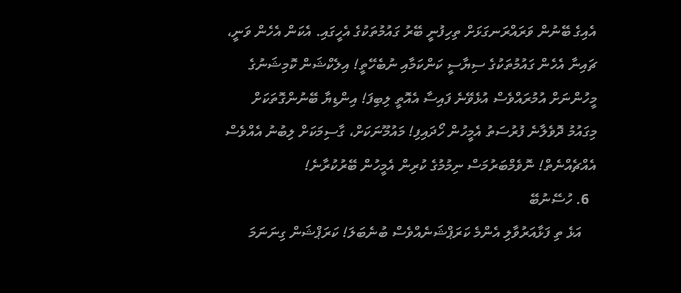އެއިގެ ބޭނުން ވަރައްރަނގަޅަށް ތިހިފުނީ ބޭރު ގައުމުތަކުގެ އެހީގައި. އެކަން އެހެން ވަނީ، ޗައިނާ އެހެން ގައުމުތަކުގެ ސިޔާސީ ކަންކަމާއި ނުބެހޭތީ! އިލެކްޝަން ކޮމިޝަނުގެ މީހުންނަށް އުމުރައްވެސް އުޅެވޭނެ ފައިސާ އެއޮތީ ލިބިފަ! އިންޑިޔާ ބޭނުންގޮތަކަށް މިގައުމު ދޮވެލާނެ ފުރުސަތު އެމީހުން ހޯދައިފި! މައުމޫނަކަށް، ގާސިމަކަށް ލިބުނު އެއްވެސް އެއްޗެއްނެތް! ނޮވެމްބަރުމަސް ނިމުމުގެ ކުރިން އެމީހުން ބޭރުކުރާނެ!
  6. ހުސޭނުބޭ
    އަޅެ ތި ފަޅާއަރުވާލި އެންމެ ކަރަޕްޝަނެއްވެސް ބުނެބަލަ! ކަރަޕްޝަން ގިނަނަމަ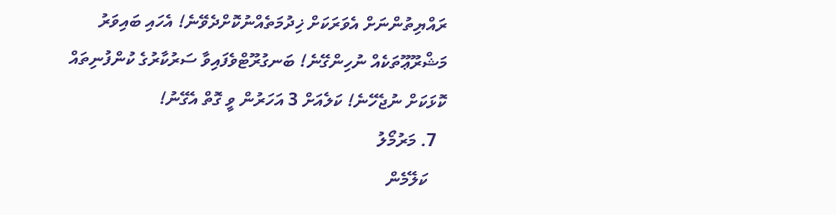ރައްޔިތުންނަށް އެވަރަކަށް ޚިދުމަތެއްނުކޮށްދެވޭނެ! އެހައި ބައިވަރު މަޝްރޫޢޫތަކެއް ނުހިންގޭނެ! ބަނގުރޫޓްވެފައިވާ ސަރުކާރުގެ ކުންފުނިތައް ކޮޅަކަށް ނުޖެހޭނެ! ކަލެއަށް 3 އަހަރުން ވީ ގޮތް އެގޭނު!
  7. މަރުމޯލު
    ކަލޭމެން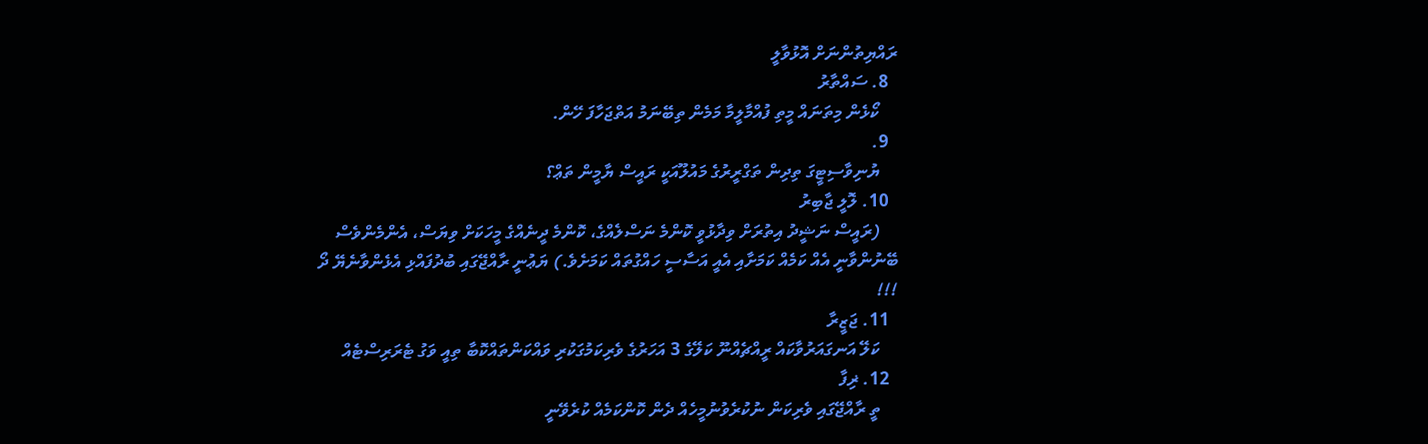ރައްޔިތުންނަށް އޮޅުވާލީ
  8. ސައްތާރު
    ކޯޅެން މިތަނައް މީތި ފުއްމާލީމާ މަމެން ތިބޭނަމު އަތްޖަހާފަ ހޭން.
  9.
    ޔުނިވާސިޓީގަ ތިދިން ތަގްރީރުގެ މައުލޫއަކީ ރައީސް ޔާމީން ތަޢް؟
  10. ލޮލީ ޖާބިރު
    (ރައީސް ނަޝީދު އިތުރަށް ވިދާޅުވީ ކޮންމެ ނަސްލެއްގެ، ކޮންމެ ދީނެއްގެ މީހަކަށް ވިޔަސް، އެންމެންވެސް ބޭނުންވާނީ އެއް ކަމެއް ކަމަށާއި އެއީ އަސާސީ ހައްގުތައް ކަމަށެވެ.) ޔަޢުނީ ރާއްޖޭގައި ބުދުފައްޅި އެޅެންވާނެޔޭ ދޯ !!!
  11. ޖަޒީރާ
    ކަލޭ އަނގައަރުވާކައް ރީއްޗެއްނޫ ކަލޭގެ 3 އަހަރުގެ ވެރިކަމުގަކުރި ވައްކަންތައްކޮބާ ތިއީ ވަގު ޓެރަރިސްޓެއް
  12. ޜިފާ
    ތީ ރާއްޖޭގައި ވެރިކަން ނުކުރެވުނުމީހެއް ދެން ކޮންކަމެއް ކުރެވޭނީ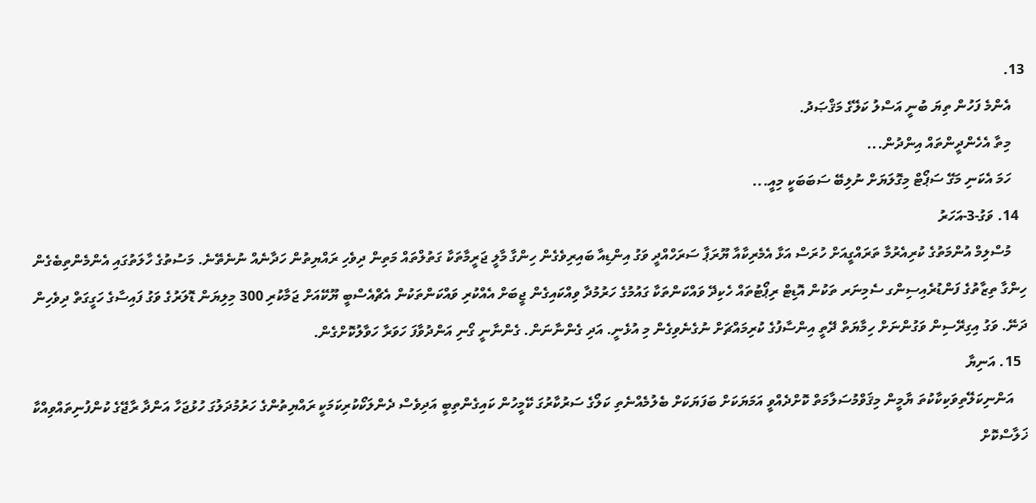13.
    އެންމެ ފަހުން ތިޔަ ބުނީ އަސްލު ކަލޭގެ މަޤްޞަދު.
    މިތާ އެހެންދީންތައް އިންދުން...
    ހަމަ އެކަނި މަގޭ ސަޕޯޓް މިގޮލަޔަށް ނުލިބޭ ސަބަބަކީ މިއީ...
  14. ވަގު-3-އަހަރު
    މުސްލިމް އުންމަތުގެ ކުރިއެރުމާ ތަރައްގީއަށް ހުރަސް އަޅާ އެމެރިކާއާ ޔޫރަޕާ ސަރަހްއްދީ ވަގު އިންޑިއާ ބައިރިވެގެން ހިންގާ މާލީ ޖަރީމާތަކާ ގަތުލްތައް މަތިން ދިވެހި ރައްޔިތުން ހަދާނެއް ނުނެތޭނެ. މަސުތުގެ ހާލަތުގައި އެންމެންތިބެގެން ހިންގާ ތިޒާތުގެ ފަންޑުރެއިސިންގ ސެމިނަރ ތަކުން އޮޑިޓް ރިޕޯޓުތައް ހެކިދޭ ވައްކަންތަކާ ގައުމުގެ ހަރުމުދާ ވިއްކައިގެން ޖީބަށް އެއްކުރި ވައްކަންތަކުން އެޗްއެސްބީ ޔޫކޭއަށް ޖަމާކުރި 300 މިލިޔަން ޑޮލަރުގެ ވަގު ފައިސާގެ ހަގީގަތް ދިވެހިން ދަނޭ. ވަގު އިގިރޭސިން ވަގުންނަށް ހިމާޔަތް ދޭތީ އިންސާފުގެ ކުރިމައްޗަށް ނުގެނެވިގެން މި އުޅެނީ. އަދި ގެންނާނަން. ގެންނާނީ ގޯނި އަންދުވާފަ ހަވަރާ ހަވާލުކޮށްގެން.
  15. އަނިޔާ
    އަންނިކަލޭތިވަކިކާކުތަ ޔާމީން މިޤަވްމުސަލާމަތް ކޮށްދެއްވީ އަމަޔަކަށް ބަފަޔަކަށް ބެލުމެއްނެތި ކަލޯގެ ސަރުކާރުގަ ކޭމީހުން ކައިގެންތިބީ އަދިވެސް ދެންލަކޯކުރިކަމަކީ ރައްޔިތުންގެ ހަރުމުދަލުގަ ހުޅުޖަހާ އަންދާ ރާޖޭގެ ކުންފުނިތައްވިއްކާ ޚަލާސްކޮށް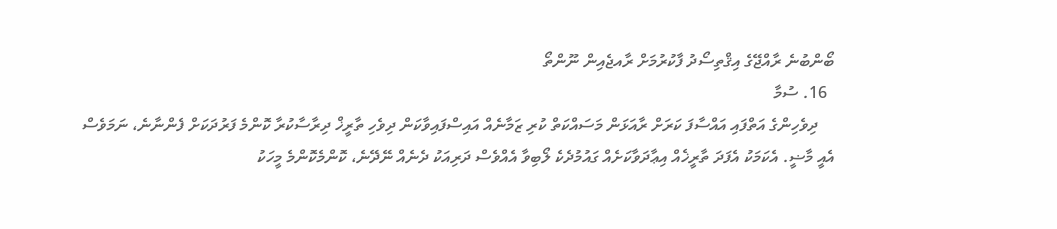ބޯންބުނެ ރާއްޖޭގެ އިޤްތިސޯދު ފާކުރުމަށް ރާއޖެއިން ނޫންތޯ
  16. ސުމާ
    ދިވެހިންގެ އަތްފައި އައްސާފަ ކަރަށް ރާއަޅަން މަސައްކަތް ކުރި ޒަމާނެއް އައިސްފައިވާކަން ދިވެހި ތާރީޚް ދިރާސާކުރާ ކޮންމެ ފަރުދަކަށް ފެންނާނެ، ނަމަވެސް އެއީ މާޟީ. އެކަމަކު އެފަދަ ތާރީޚެއް އިޢާދަވާކަށެއް ގައުމުދެކެ ލޯބިވާ އެއްވެސް ދަރިއަކު ދެނެއް ނޭދޭނެ، ކޮންމެކޮންމެ މީހަކު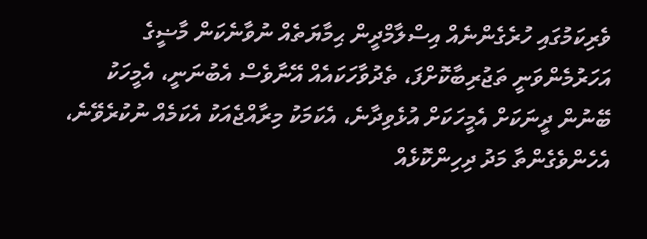ވެރިކަމުގައި ހުރެގެންނެއް އިސްލާމްދީން ޙިމާޔަތެއް ނުވާނެކަން މާޟީގެ އަހަރުމެންވަނީ ތަޖުރިބާކޮށްފަ، ތެދުވާހަކައެއް އޭނާވެސް އެބުނަނީ، އެމީހަކު ބޭނުން ދީނަކަށް އެމީހަކަށް އުޅެވިދާނެ، އެކަމަކު މިރާއްޖެއަކު އެކަމެއް ނުކުރެވޭނެ، އެހެންވެގެންތާ މަދު ދިހިންކޮޅެއް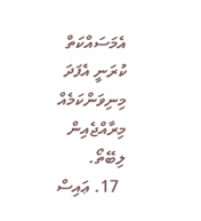އެމަސައްކަތް ކުރަނީ އެފަދަ މިނިވަންކަމެއް މިރާއްޖެއިން ލިބޭތޯ.
  17. ޢައިސް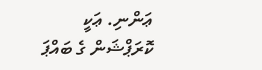ޢަންނި. ޢަކީ ކޮރަޕްޝަން ގެ ބައްޕަ